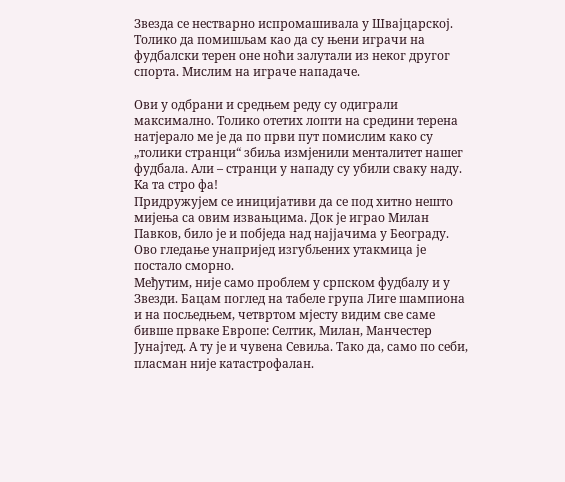Звезда се нестварно испромашивала у Швајцарској. Толико да помишљам као да су њени играчи на фудбалски терен оне ноћи залутали из неког другог спорта. Мислим на играче нападаче.

Ови у одбрани и средњем реду су одиграли максимално. Толико отетих лопти на средини терена натјерало ме је да по први пут помислим како су „толики странци“ збиља измјенили менталитет нашег фудбала. Али – странци у нападу су убили сваку наду. Kа та стро фа!
Придружујем се иницијативи да се под хитно нешто мијења са овим извањцима. Док је играо Милан Павков, било је и побједа над најјачима у Београду. Ово гледање унапријед изгубљених утакмица је постало сморно.
Међутим, није само проблем у српском фудбалу и у Звезди. Бацам поглед на табеле група Лиге шампиона и на посљедњем, четвртом мјесту видим све саме бивше прваке Европе: Селтик, Милан, Манчестер Јунајтед. А ту је и чувена Севиља. Тако да, само по себи, пласман није катастрофалан.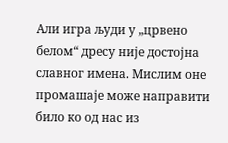Али игра људи у „црвено белом“ дресу није достојна славног имена. Мислим оне промашаје може направити било ко од нас из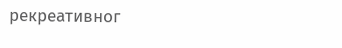рекреативног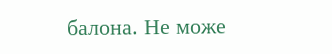балона. Не може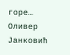горе…
Оливер Јанковић